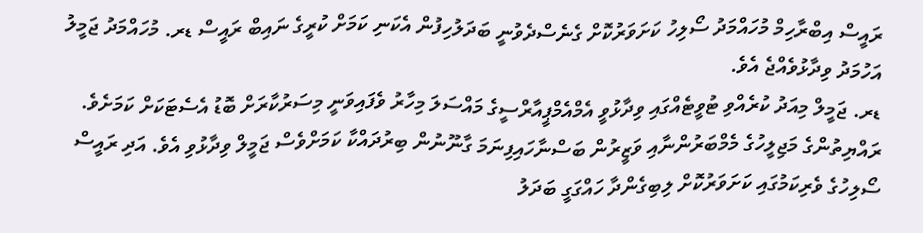ރައީސް އިބްރާހިމް މުހައްމަދު ސޯލިހު ކަށަވަރުކޮށް ގެނެސްދެވުނީ ބަދަލުހިފުން އެކަނި ކަމަށް ކުރީގެ ނައިބް ރައީސް ޑރ. މުހައްމަދު ޖަމީލު އަހުމަދު ވިދާޅުވެއްޖެ އެވެ.
ޑރ. ޖަމީލް މިއަދު ކުރެއްވި ޓުވީޓެއްގައި ވިދާޅުވީ އެމްއެމްޕީއާރްސީގެ މައްސަލަ މިހާރު ވެފައިވަނީ މިސަރުކާރަށް ބޮޑު އެސެޓަކަށް ކަމަށެވެ. ރައްޔިތުންގެ މަޖިލީހުގެ މެމްބަރުންނާއި ވަޒީރުން ބަސްނާހައިފިނަމަ ގާނޫނުން ބިރުދައްކާ ކަމަށްވެސް ޖަމީލް ވިދާޅުވި އެވެ. އަދި ރައީސް ސޯލިހުގެ ވެރިކަމުގައި ކަށަވަރުކޮށް ލިބިގެންދާ ހައްގަގީ ބަދަލު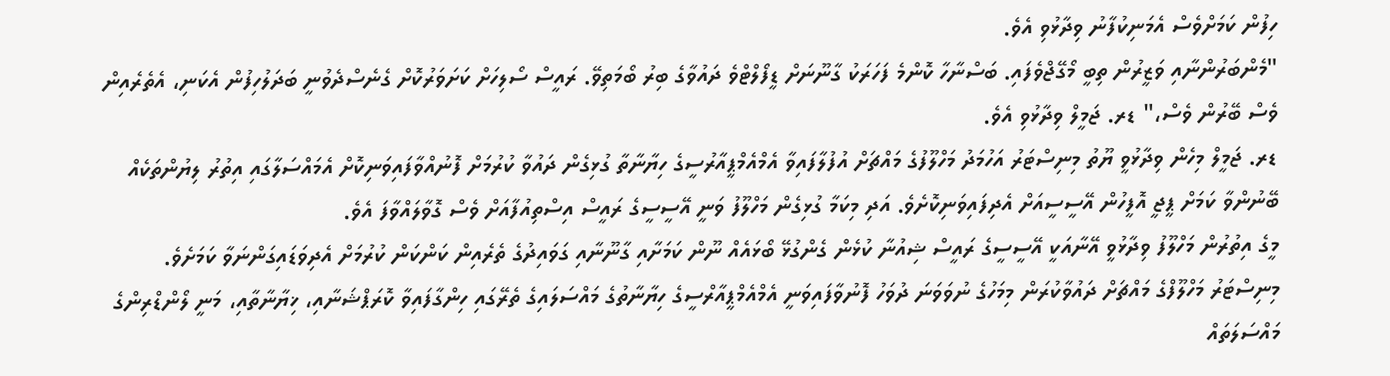ހިފުން ކަމަށްވެސް އެމަނިކުފާނު ވިދާޅުވި އެވެ.
"މެންބަރުންނާއި ވަޒީރުން ތިބީ މޯގޭޖްވެފައި. ބަސްނާހާ ކޮންމެ ފަހަރަކު ގާނޫނަށް ޑީފޯލްޓްވެ ދައުވާގެ ބިރު ބޯމަތިވޭ. ރައީސް ސޯލިހަށް ކަށަވަރުކޮށް ގެނެސްދެވުނީ ބަދަލުހިފުން އެކަނި، އެތެރެއިން ވެސް ބޭރުން ވެސް،" ޑރ. ޖަމީލް ވިދާޅުވި އެވެ.
ޑރ. ޖަމީލް މިހެން ވިދާޅުވީ ޔޫތު މިނިސްޓަރު އަހުމަދު މަހްލޫފުގެ މައްޗަށް އުފުލާފައިވާ އެމްއެމްޕީއާރުސީގެ ހިޔާނާތާ ގުޅިގެން ދައުވާ ކުރުމަށް ފޮނުއްވާފައިވަނިކޮށް އެމައްސަލާގައި އިތުރު ލިޔުންތަކެއް ބޭނުންވާ ކަމަށް ޕީޖީ އޮފީހުން އޭސީސީއަށް އެދިފައިވަނިކޮށެވެ. އަދި މިކަމާ ގުޅިގެން މަހްލޫފު ވަނީ އޭސީސީގެ ރައީސް އިސްތިއުފާއަށް ވެސް ގޮވާލައްވާފަ އެވެ.
މީގެ އިތުރުން މަހްލޫފު ވިދާޅުވީ އޭނާއަކީ އޭސީސީގެ ރައީސް ޝިއުނާ ކުޅެން ގެންގުޅޭ ބޯޅައެއް ނޫން ކަމަށާއި ގާނޫނާއި ގަވައިދުގެ ތެރެއިން ކަންކަން ކުރުމަށް އެދިވަޑައިގަންނަވާ ކަމަށެވެ.
މިނިސްޓަރު މަހްލޫފްގެ މައްޗަށް ދައުވާކުރަން މިމަހުގެ ނުވަވަނަ ދުވަހު ފޮނުވާފައިވަނީ އެމްއެމްޕީއާރްސީގެ ހިޔާނާތުގެ މައްސަލައިގެ ތެރޭގައި ހިންގާފައިވާ ކޮރަޕްޝަނާއި، ޚިޔާނާތާއި، މަނީ ލޯންޑްރިންގެ މައްސަލަތައް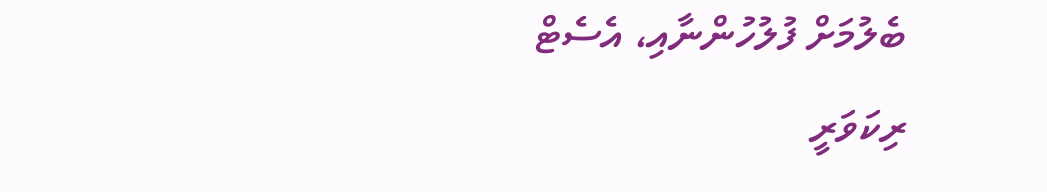ބެލުމަށް ފުލުހުންނާއި، އެސެޓް ރިކަވަރީ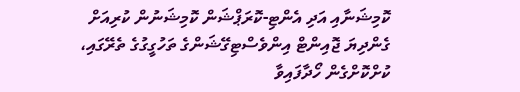ކޮމިޝަނާއި އަދި އެންޓި-ކޮރަޕްޝަން ކޮމިޝަނުން ކުރިއަށް ގެންދިޔަ ޖޮއިންޓް އިންވެސްޓިގޭޝަންގެ ތަހުގީގުގެ ތެރޭގައި، ކުށްކޮށްގެން ހޯދާފައިވާ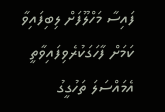ފައިސާ މަހްލޫފަށް ލިބިފައިވާ ކަމަށް ފާހަގަކުރެވިފައިވާތީ އެމައްސަލަ ތަހުގީގު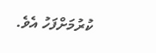ކުރުމަށްފަހު އެވެ.